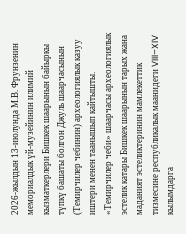2026-жылдын 13-июлунда М.В. Фрунзенин мемориалдык үй-музейинин илимий кызматкерлери Бишкек шаарынын байыркы түпкү башаты болгон Джуль шаарчасынын (Темирчилер чебинин) археологиялык казуу иштери менен таанышып кайтышты. «Темирчилер чеби» шаарчасы археологиялык эстелик катары Бишкек шаарынын тарых жана маданият эстеликтеринин мамлекеттик тизмесине республикалык маанидеги VIII–XIV кылымдарга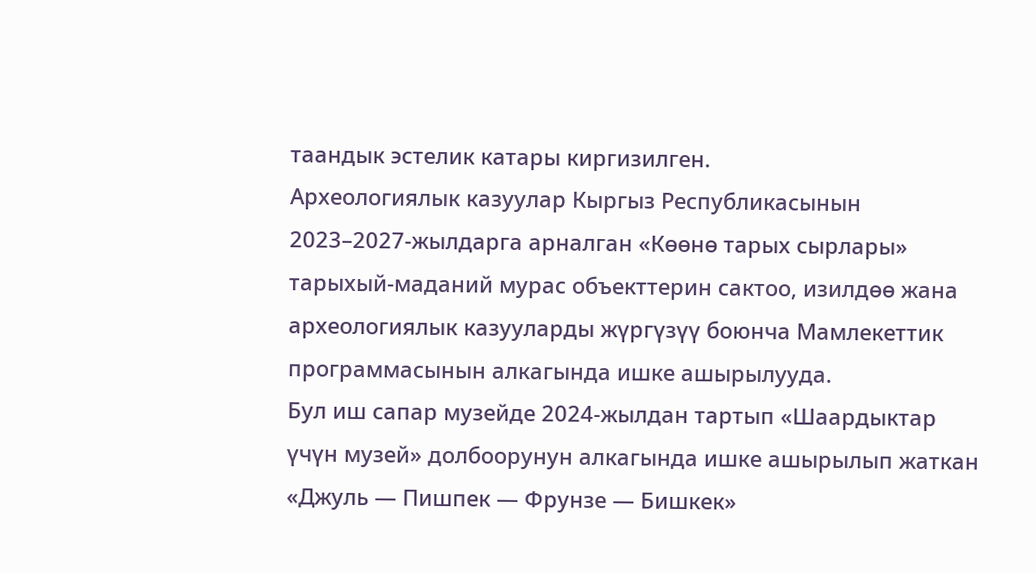таандык эстелик катары киргизилген.
Археологиялык казуулар Кыргыз Республикасынын 2023–2027-жылдарга арналган «Көөнө тарых сырлары» тарыхый-маданий мурас объекттерин сактоо, изилдөө жана археологиялык казууларды жүргүзүү боюнча Мамлекеттик программасынын алкагында ишке ашырылууда.
Бул иш сапар музейде 2024-жылдан тартып «Шаардыктар үчүн музей» долбоорунун алкагында ишке ашырылып жаткан «Джуль — Пишпек — Фрунзе — Бишкек»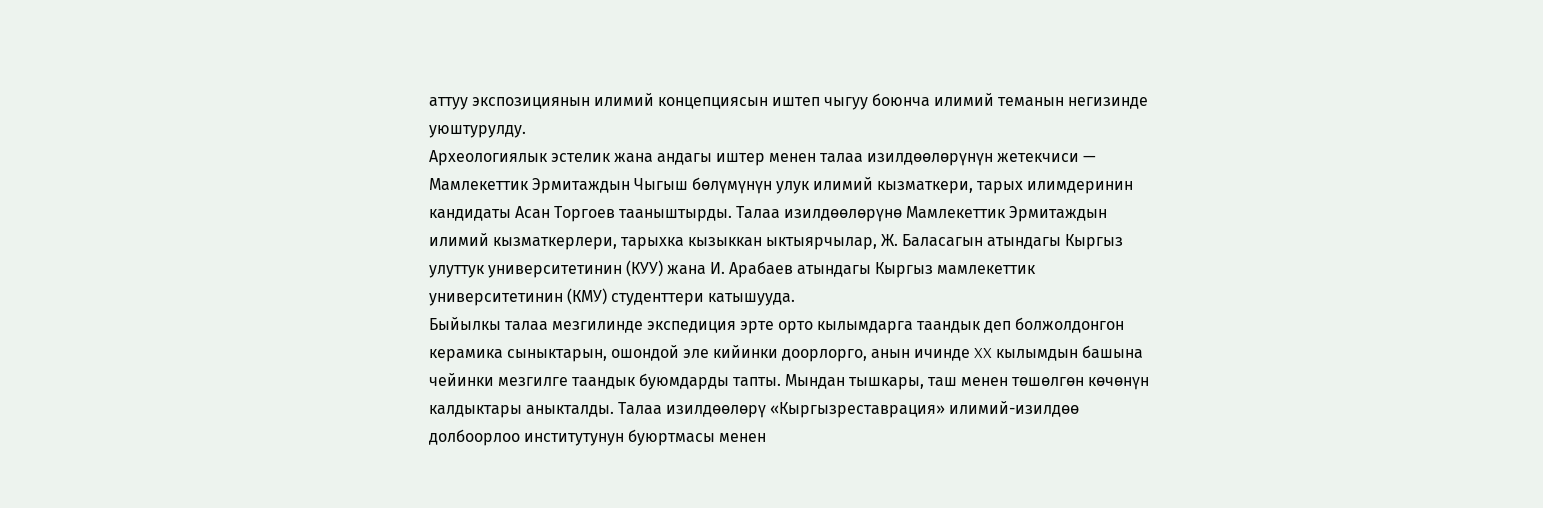аттуу экспозициянын илимий концепциясын иштеп чыгуу боюнча илимий теманын негизинде уюштурулду.
Археологиялык эстелик жана андагы иштер менен талаа изилдөөлөрүнүн жетекчиси — Мамлекеттик Эрмитаждын Чыгыш бөлүмүнүн улук илимий кызматкери, тарых илимдеринин кандидаты Асан Торгоев тааныштырды. Талаа изилдөөлөрүнө Мамлекеттик Эрмитаждын илимий кызматкерлери, тарыхка кызыккан ыктыярчылар, Ж. Баласагын атындагы Кыргыз улуттук университетинин (КУУ) жана И. Арабаев атындагы Кыргыз мамлекеттик университетинин (КМУ) студенттери катышууда.
Быйылкы талаа мезгилинде экспедиция эрте орто кылымдарга таандык деп болжолдонгон керамика сыныктарын, ошондой эле кийинки доорлорго, анын ичинде XX кылымдын башына чейинки мезгилге таандык буюмдарды тапты. Мындан тышкары, таш менен төшөлгөн көчөнүн калдыктары аныкталды. Талаа изилдөөлөрү «Кыргызреставрация» илимий-изилдөө долбоорлоо институтунун буюртмасы менен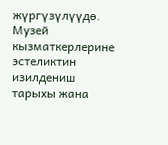жүргүзүлүүдө.
Музей кызматкерлерине эстеликтин изилдениш тарыхы жана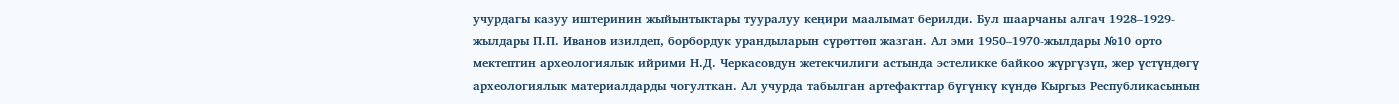учурдагы казуу иштеринин жыйынтыктары тууралуу кеңири маалымат берилди. Бул шаарчаны алгач 1928–1929-жылдары П.П. Иванов изилдеп, борбордук урандыларын сүрөттөп жазган. Ал эми 1950–1970-жылдары №10 орто мектептин археологиялык ийрими Н.Д. Черкасовдун жетекчилиги астында эстеликке байкоо жүргүзүп, жер үстүндөгү археологиялык материалдарды чогулткан. Ал учурда табылган артефакттар бүгүнкү күндө Кыргыз Республикасынын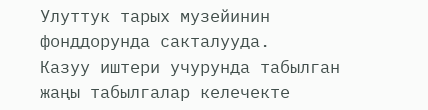Улуттук тарых музейинин фонддорунда сакталууда.
Казуу иштери учурунда табылган жаңы табылгалар келечекте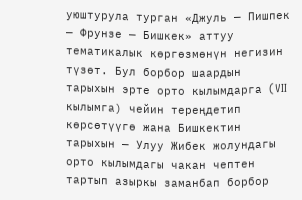уюштурула турган «Джуль — Пишпек — Фрунзе — Бишкек» аттуу тематикалык көргөзмөнүн негизин түзөт. Бул борбор шаардын тарыхын эрте орто кылымдарга (VII кылымга) чейин тереңдетип көрсөтүүгө жана Бишкектин тарыхын — Улуу Жибек жолундагы орто кылымдагы чакан чептен тартып азыркы заманбап борбор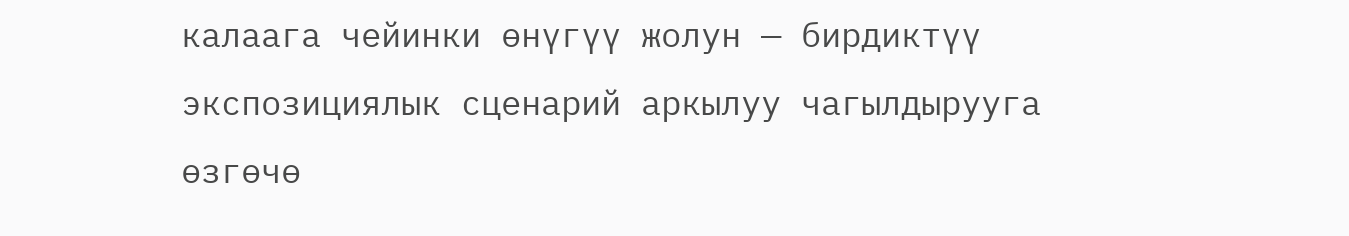калаага чейинки өнүгүү жолун — бирдиктүү экспозициялык сценарий аркылуу чагылдырууга өзгөчө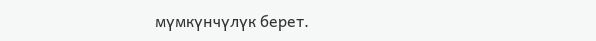мүмкүнчүлүк берет.